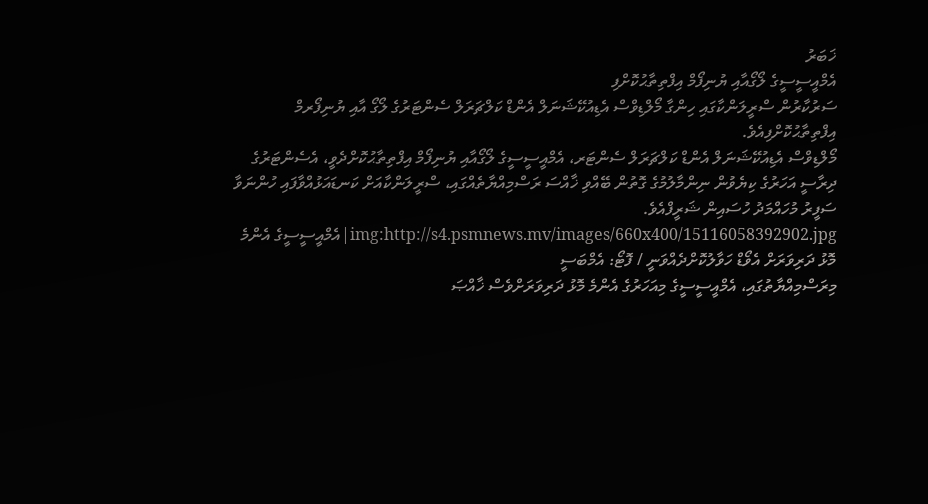ޚަބަރު
އެމްއީސީސީގެ ލޯގޯއާއި ޔުނިފޯމް އިފްތިތާޙުކޮށްފި
ސަރުކާރުން ސްރީލަންކާގައި ހިންގާ މޯލްޑިވްސް އެޑިއުކޭޝަނަލް އެންޑް ކަލްޗަރަލް ސެންޓަރުގެ ލޯގޯ އާއި ޔުނިފޯރމް އިފްތިތާޙުކޮށްފިއެވެ.
މޯލްޑިވްސް އެޑިއުކޭޝަނަލް އެންޑް ކަލްޗަރަލް ސެންޓަރ، އެމްއީސީސީގެ ލޯގޯއާއި ޔުނިފޯމް އިފްތިތާޙުކޮށްދެވީ، އެސެންޓަރުގެ ދިރާސީ އަހަރުގެ ކިޔެވުން ނިންމާލުމުގެ ގޮތުން ބޭއްވި ޚާއްސަ ރަސްމިއްޔާތެއްގައި، ސްރީލަންކާއަށް ކަނޑައަޅުއްވާފައި ހުންނަވާ ސަފީރު މުހައްމަދު ހުސައިން ޝަރީފްއެވެ.
img:http://s4.psmnews.mv/images/660x400/15116058392902.jpg|އެމްއީސީސީގެ އެންމެ މޮޅު ދަރިވަރަށް އެވޯޑް ހަވާލުކޮށްދެއްވަނީ / ފޮޓޯ: އެމްބަސީ
މިރަސްމިއްޔާތުގައި، އެމްއީސީސީގެ މިއަހަރުގެ އެންމެ މޮޅު ދަރިވަރަށްވެސް ޚާއްޞަ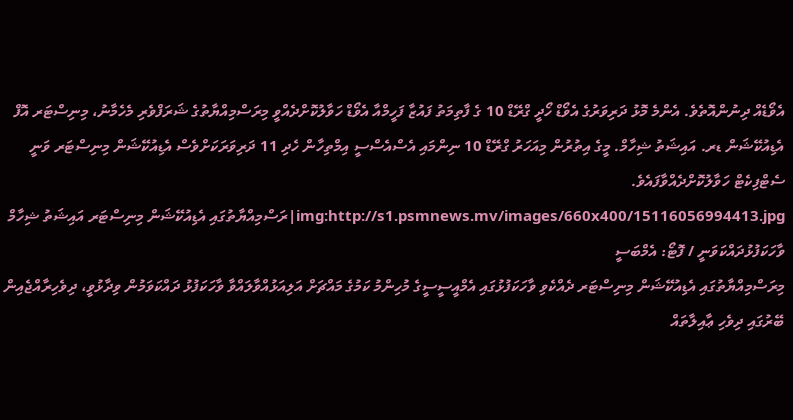އެވޯޑެއް ދިނުންއޮތެވެ. އެންމެ މޮޅު ދަރިވަރުގެ އެވޯޑް ހޯދީ ގްރޭޑް 10 ގެ ފާތިމަތު ފައުޒާ ފަހީމްއާ އެވޯޑް ހަވާލުކޮށްދެއްވީ މިރަސްމިއްޔާތުގެ ޝަރަފްވެރި މެހެމާނު، މިނިސްޓަރ އޮފް އެޑިއުކޭޝަން ޑރ. އައިޝަތު ޝިހާމް. މީގެ އިތުރުން މިއަހަރު ގްރޭޑް 10 ނިންމައި އެސްއެސްސީ އިމްތިހާން ހެދި 11 ދަރިވަރަކަށްވެސް އެޑިއުކޭޝަން މިނިސްޓަރ ވަނީ ސެޓްފިކެޓް ހަވާލުކޮށްދެއްވާފައެވެ.
img:http://s1.psmnews.mv/images/660x400/15116056994413.jpg|ރަސްމިއްޔާތުގައި އެޑިއުކޭޝަން މިނިސްޓަރ އައިޝަތު ޝިހާމް ވާހަކަފުޅުދައްކަވަނީ / ފޮޓޯ: އެމްބަސީ
މިރަސްމިއްޔާތުގައި އެޑިއުކޭޝަން މިނިސްޓަރ ދެއްކެވި ވާހަކަފުޅުގައި އެމްއީސީސީގެ މުހިންމު ކަމުގެ މައްޗަށް އަލިއަޅުއްވާލައްވާ ވާހަކަފުޅު ދައްކަވަމުން ވިދާޅުވީ، ދިވެހިރާއްޖެއިން ބޭރުގައި ދިވެހި ޢާއިލާތައް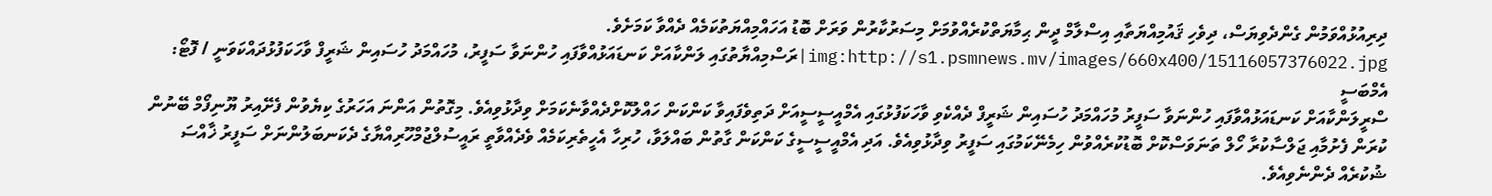ދިރިއުޅުއްވަމުން ގެންދެވިޔަސް، ދިވެހި ޤައުމިއްޔަތާއި އިސްލާމް ދީން ޙިމާޔަތްކުރެއްވުމަށް މިސަރުކާރުން ވަރަށް ބޮޑު އަހައްމިއްޔަތުކަމެއް ދެއްވާ ކަމަށެވެ.
img:http://s1.psmnews.mv/images/660x400/15116057376022.jpg|ރަސްމިއްޔާތުގައި ލަންކާއަށް ކަނޑައަޅުއްވާފައި ހުންނަވާ ސަފީރު، މުހައްމަދު ހުސައިން ޝަރީފް ވާހަކަފުޅުދައްކަވަނީ / ފޮޓޯ: އެމްބަސީ
ސްރީލަންކާއަށް ކަނޑައަޅުއްވާފައި ހުންނަވާ ސަފީރު މުހައްމަދު ހުސައިން ޝަރީފް ދެއްކެވި ވާހަކަފުޅުގައި އެމްއީސީސީއަށް ދަތިވެފައިވާ ކަންކަން ހައްލުކޮށްދެއްވާނެކަމަށް ވިދާޅުވިއެވެ. މިގޮތުން އަންނަ އަހަރުގެ ކިޔެވުން ފެށޭއިރު ޔޫނިފޯމް ބޭނުން ކުރަން ފެށުމާއި ޖަލްސާކުރާ ހޯލް ތަނަވަސްކޮށް ބޮޑުކުރެއްވުން ހިމެނޭކަމުގައި ސަފީރު ވިދާޅުވިއެވެ. އަދި އެމްއީސީސީގެ ކަންކަން ގާތުން ބައްލަވާ، ހުރިހާ އެހީތެރިކަމެއް ވެދެއްވާތީ ރައީސުލްޖުމްހޫރިއްޔާގެ ދެކަނބަލުންނަށް ސަފީރު ޚާއްސަ ޝުކުރެއް ދެންނެވިއެވެ.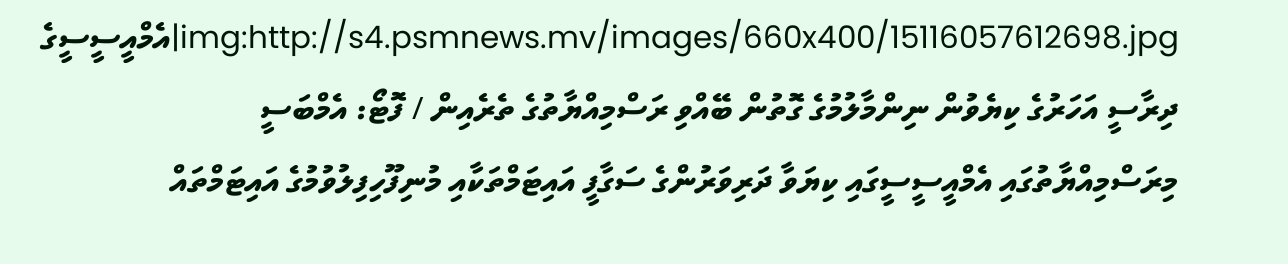img:http://s4.psmnews.mv/images/660x400/15116057612698.jpg|އެމްއީސީސީގެ ދިރާސީ އަހަރުގެ ކިޔެވުން ނިންމާލުމުގެ ގޮތުން ބޭއްވި ރަސްމިއްޔާތުގެ ތެރެއިން / ފޮޓޯ: އެމްބަސީ
މިރަސްމިއްޔާތުގައި އެމްއީސީސީގައި ކިޔަވާ ދަރިވަރުންގެ ސަގާފީ އައިޓަމްތަކާއި މުނިފޫހިފިލުވުމުގެ އައިޓަމްތައް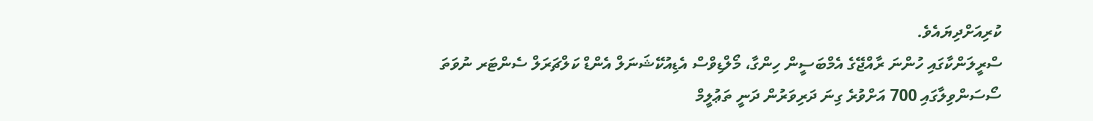ކުރިއަށްދިޔައެވެ.
ސްރީލަންކާގައި ހުންނަ ރާއްޖޭގެ އެމްބަސީން ހިންގާ، މޯލްޑިވްސް އެޑިއުކޭޝަނަލް އެންޑް ކަލްޗަރަލް ސެންޓަރ ނުވަތަ ސޯސަންވިލާގައި 700 އަށްވުރެ ގިނަ ދަރިވަރުން ދަނީ ތަޢުލީމް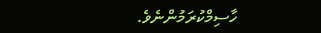ހާސިމްކުރަމުންނެވެ.